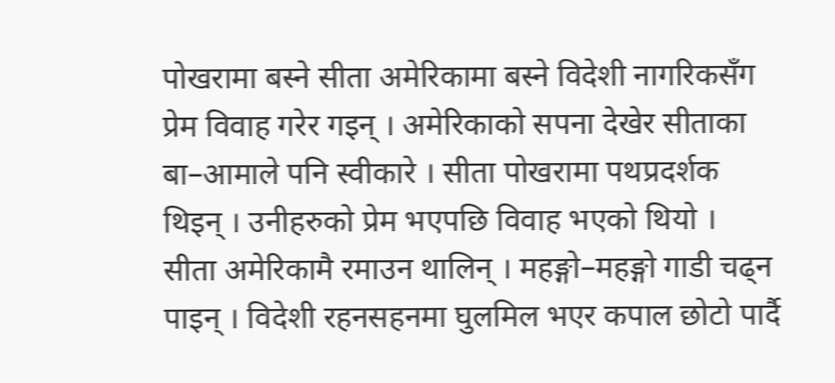पोखरामा बस्ने सीता अमेरिकामा बस्ने विदेशी नागरिकसँग प्रेम विवाह गरेर गइन् । अमेरिकाको सपना देखेर सीताका बा–आमाले पनि स्वीकारे । सीता पोखरामा पथप्रदर्शक थिइन् । उनीहरुको प्रेम भएपछि विवाह भएको थियो ।
सीता अमेरिकामै रमाउन थालिन् । महङ्गो–महङ्गो गाडी चढ्न पाइन् । विदेशी रहनसहनमा घुलमिल भएर कपाल छोटो पार्दै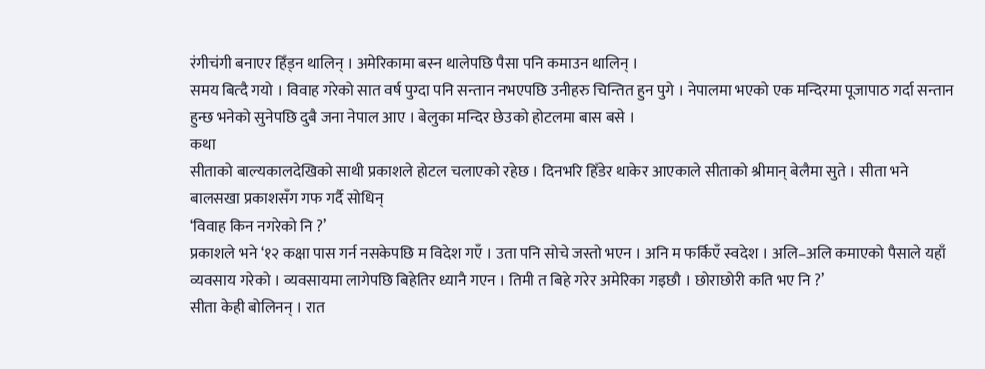रंगीचंगी बनाएर हिँड्न थालिन् । अमेरिकामा बस्न थालेपछि पैसा पनि कमाउन थालिन् ।
समय बित्दै गयो । विवाह गरेको सात वर्ष पुग्दा पनि सन्तान नभएपछि उनीहरु चिन्तित हुन पुगे । नेपालमा भएको एक मन्दिरमा पूजापाठ गर्दा सन्तान हुन्छ भनेको सुनेपछि दुबै जना नेपाल आए । बेलुका मन्दिर छेउको होटलमा बास बसे ।
कथा
सीताको बाल्यकालदेखिको साथी प्रकाशले होटल चलाएको रहेछ । दिनभरि हिँडेर थाकेर आएकाले सीताको श्रीमान् बेलैमा सुते । सीता भने बालसखा प्रकाशसँग गफ गर्दै सोधिन्
‘विवाह किन नगरेको नि ?’
प्रकाशले भने ‘१२ कक्षा पास गर्न नसकेपछि म विदेश गएँ । उता पनि सोचे जस्तो भएन । अनि म फर्किएँ स्वदेश । अलि–अलि कमाएको पैसाले यहाँ व्यवसाय गरेको । व्यवसायमा लागेपछि बिहेतिर ध्यानै गएन । तिमी त बिहे गरेर अमेरिका गइछौ । छोराछोरी कति भए नि ?’
सीता केही बोलिनन् । रात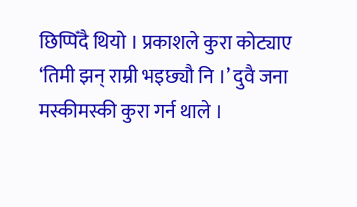छिप्पिँदै थियो । प्रकाशले कुरा कोट्याए ‘तिमी झन् राम्री भइछ्यौ नि ।’ दुवै जना मस्कीमस्की कुरा गर्न थाले ।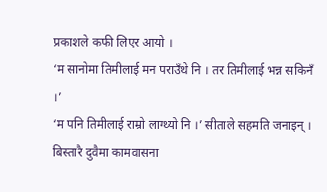प्रकाशले कफी लिएर आयो ।
‘म सानोमा तिमीलाई मन पराउँथे नि । तर तिमीलाई भन्न सकिनँ ।’
‘म पनि तिमीलाई राम्रो लाग्थ्यो नि ।’ सीताले सहमति जनाइन् ।
बिस्तारै दुवैमा कामवासना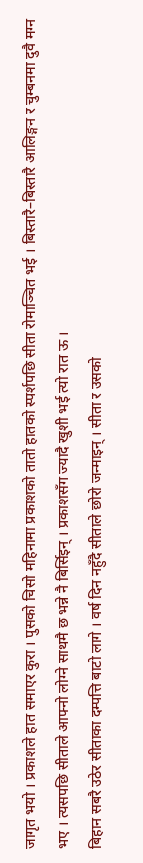जागृत भयो । प्रकाशले हात समाएर कुरा । पुसको चिसो महिनामा प्रकाशको तातो हातको स्पर्शपछि सीता रोमाञ्चित भई । बिस्तारै–बिस्तारै आलिङ्गन र चुम्बनमा दुवै मग्न भए । त्यसपछि सीताले आफ्नो लोग्ने साथमै छ भन्ने नै बिर्सिइन् । प्रकाशसँग ज्यादै खुशी भई त्यो रात ऊ ।
बिहान सबरै उठेर सीताका दम्पत्ति बाटो लागे । वर्ष दिन नहुँदै सीताले छोरो जन्माइन् । सीता र उसको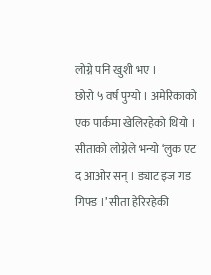लोग्ने पनि खुशी भए ।
छोरो ५ वर्ष पुग्यो । अमेरिकाको एक पार्कमा खेलिरहेको थियो । सीताको लोग्नेले भन्यो ‘लुक एट द आओर सन् । ड्याट इज गड गिफ्ड ।’ सीता हेरिरहेकी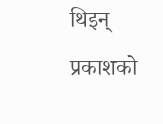थिइन् प्रकाशको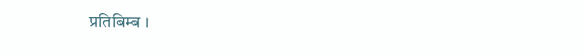प्रतिबिम्ब ।